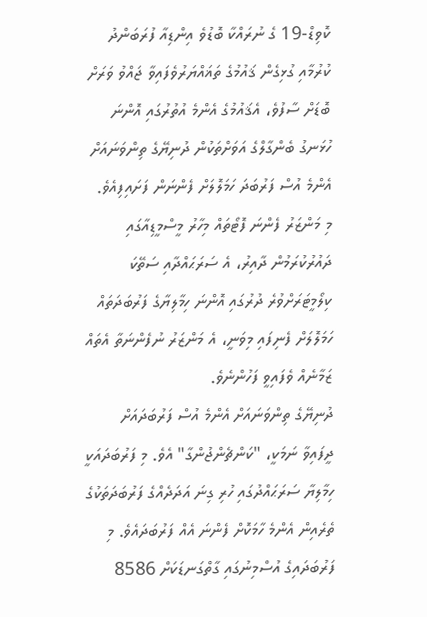ކޮވިޑް-19 ގެ ނުރައްކާ ބޮޑުވެ އިންޑިއާ ފުރަބަންދު ކުރުމާއި ގުޅިގެން ޤައުމުގެ ތަޣައްޔަރުވެފައިވާ ޖައްވު ވަރަށް ބޮޑަށް ސާފުވެ، އެޤައުމުގެ އެންމެ އުތުރުގައި އޮންނަ ހުޅަނގު ބެންގާލްގެ އަވަށްތަކުން ދުނިޔޭގެ ތިންވަނައަށް އެންމެ އުސް ފަރުބަދަ ހަމަލޮލަށް ފެންނަން ފަށައިފިއެވެ.
މި މަންޒަރު ފެންނަ ފޮޓޯތައް މިހާރު މީސްމީޑިއާގައި ދައުރުކުރަމުން ދާއިރު، އެ ސަރަޙައްދާއި ސަތޭކަ ކިލޯމީޓަރަށްވުރެ ދުރުގައި އޮންނަ ހިމާލިޔާގެ ފަރުބަދަތައް ހަމަލޮލަށް ފެނިފައި މިވަނީ، އެ މަންޒަރު ނުފެންނަތާ އެތައް ޒަމާނެއް ވެފައިވީ ފަހުންނެވެ.
ދުނިޔޭގެ ތިންވަނައަށް އެންމެ އުސް ފަރުބަދައަށް ދީފައިވާ ނަމަކީ، "ކަންޗެންޖުންގާ" އެވެ. މި ފަރުބަދައަކީ ހިމާލިޔާ ސަރަޙައްދުގައި ހުރި ގިނަ އަދަދެއްގެ ފަރުބަދަތަކުގެ ތެރެއިން އެންމެ ހާމަކޮށް ފެންނަ އެއް ފަރުބަދައެވެ. މި ފަރުބަދައިގެ އުސްމިނުގައި ގާތްގަނޑަކަށް 8586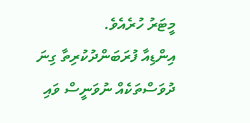މީޓަރު ހުރެއެވެ.
އިންޑިއާ ފުރަބަންދުކުރިތާ ގިނަ ދުވަސްތަކެއް ނުވަނީސް ވައި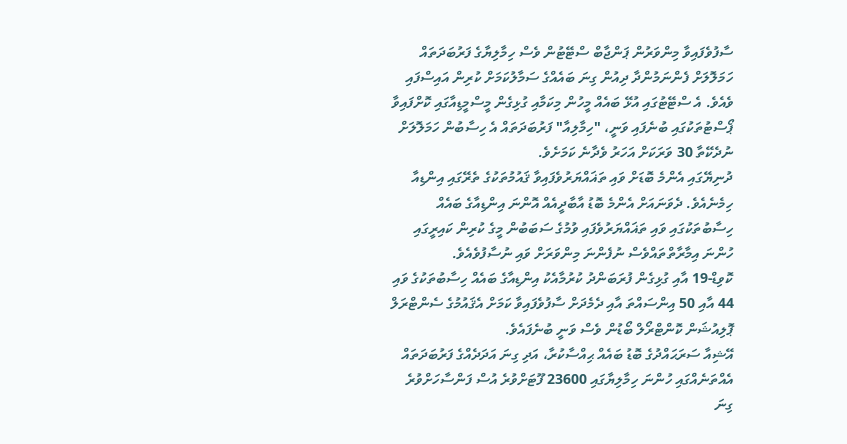ސާފުވެފައިވާ މިންވަރުން ޕަންޖާބް ސްޓޭޓުން ވެސް ހިމާލިޔާގެ ފަރުބަދަތައް ހަމަލޮލަށް ފެންނަމުންދާ ދިއުން ގިނަ ބައެއްގެ ސަމާލުކަމަށް ކުރިން އައިސްފައި ވެއެވެ. އެ ސްޓޭޓުގައި އުޅޭ ބައެއް މީހުން މިކަމާއި ގުޅިގެން މީސްމީޑިއާގައި ކޮށްފައިވާ ޕޯސްޓުތަކުގައި ބުނެފައި ވަނީ، "ހިމާލިއާ" ފަރުބަދަތައް އެ ހިސާބުން ހަމަލޮލަށް ނުދެކޭތާ 30 ވަރަކަށް އަހަރު ވެދާނެ ކަމަށެވެ.
ދުނިޔޭގައި އެންމެ ބޮޑަށް ވައި ތަޣައްޔަރުވެފައިވާ ޤައުމުތަކުގެ ތެރޭގައި އިންޑިއާ ހިމެނެއެވެ. ދެވަނައަށް އެންމެ ބޮޑު އާބާދީއެއް އޮންނަ އިންޑިއާގެ ބައެއް ހިސާބުތަކުގައި ވައި ތަޣައްޔަރުވެފައި ވުމުގެ ސަބަބުން މީގެ ކުރިން ކައިރީގައި ހުންނަ އިމާރާތްތައްވެސް ނުފެންނަ މިންވަރަށް ވައި ނުސާފުވެއެވެ.
ކޮވިޑް-19 އާއި ގުޅިގެން ފުރަބަންދު ކުރުމާއެކު އިންޑިއާގެ ބައެއް ހިސާބުތަކުގެ ވައި 44 އާއި 50 އިންސައްތަ އާއި ދެމެދަށް ސާފުވެފައިވާ ކަމަށް އެޤައުމުގެ ސެންޓްރަލް ޕޮލިއުޝަން ކޮންޓްރޯލް ބޯޑުން ވެސް ވަނީ ބުނެފައެވެ.
އޭޝިއާ ސަރަޙައްދުގެ ބޮޑު ބައެއް ޙިއްސާކުރާ، އަދި ގިނަ އަދަދެއްގެ ފަރުބަދަތައް އެއްތަނެއްގައި ހުންނަ ހިމާލިޔާގައި 23600 ފޫޓަށްވުރެ އުސް ފަންސާހަށްވުރެ ގިނަ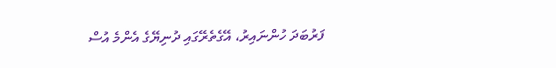ފަރުބަދަ ހުންނައިރު، އޭގެތެރޭގައި ދުނިޔޭގެ އެންމެ އުސް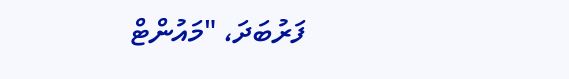ފަރުބަދަ، "މައުންޓް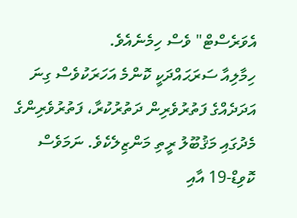އެވަރެސްޓް" ވެސް ހިމެނެއެވެ.
ހިމާލިއާ ސަރަޙައްދަކީ ކޮންމެ އަހަރަކުވެސް ގިނަ އަދަދެއްގެ ފަތުރުވެރިން ދަތުރުކުރާ، ފަތުރުވެރިންގެ މެދުގައި މަޤުބޫލު ރީތި މަންޒިލެކެވެ. ނަމަވެސް ކޮވިޑް-19 އާއި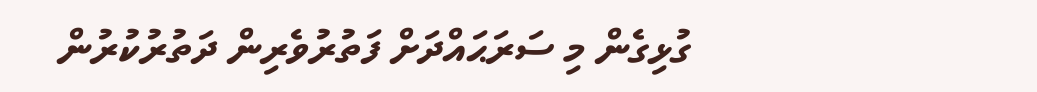ގުޅިގެން މި ސަރަޙައްދަށް ފަތުރުވެރިން ދަތުރުކުރުން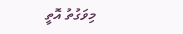މިވަގުތު އޮތީ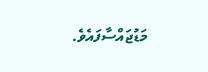މަޑުޖައްސާފައެވެ.